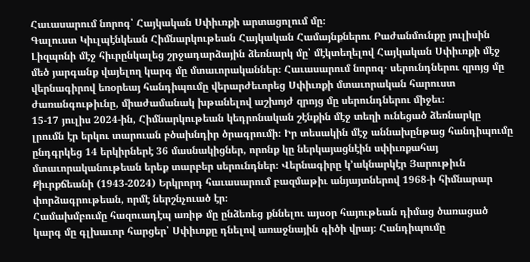Հաւասարում նորոգ՝ Հայկական Սփիւռքի արտացոլում մը։
Գալուստ Կիւլպէնկեան Հիմնարկութեան Հայկական Համայնքներու Բաժանմունքը յուլիսին Լիզպոնի մէջ հիւրընկալեց շրջադարձային ձեռնարկ մը՝ մէկտեղելով Հայկական Սփիւռքի մէջ մեծ յարգանք վայելող կարգ մը մտաւորականներ։ Հաւասարում նորոգ․ սերունդներու զրոյց մը վերնագիրով եռօրեայ հանդիպումը վերարժեւորեց Սփիւռքի մտաւորական հարուստ ժառանգութիւնը, միաժամանակ խթանելով աշխոյժ զրոյց մը սերունդներու միջեւ։
15-17 յուլիս 2024-ին, Հիմնարկութեան կեդրոնական շէնքին մէջ տեղի ունեցած ձեռնարկը լրումն էր երկու տարուան բծախնդիր ծրագրումի։ Իր տեսակին մէջ աննախընթաց հանդիպումը ընդգրկեց 14 երկիրներէ 36 մասնակիցներ, որոնք կը ներկայացնէին սփիւռքահայ մտաւորականութեան երեք տարբեր սերունդներ։ Վերնագիրը կ՚ակնարկէր Յարութիւն Քիւրքճեանի (1943-2024) Երկրորդ հաւասարում բազմաթիւ անյայտներով 1968-ի հիմնարար փորձագրութեան, որմէ ներշնչուած էր։
Համախմբումը հազուադէպ առիթ մը ընձեռեց քննելու այսօր հայութեան դիմաց ծառացած կարգ մը գլխաւոր հարցեր՝ Սփիւռքը դնելով առաջնային գիծի վրայ։ Հանդիպումը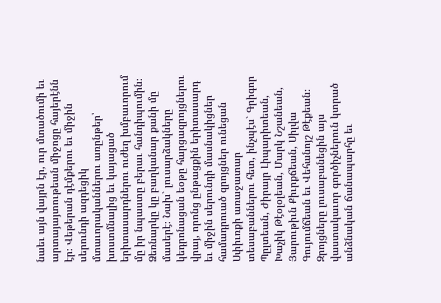նաեւ այն վայրն էր, ուր մտածումի եւ արտայայտութեան միջոցը հայերէնն էր։ Վեթերան դէմքերու եւ միջին սերունդի ազդեցիկ մտաւորականներու առընթեր՝ խոստմնալից եւ կայացած երիտասարդներու ուժեղ խմբաւորում մը իր նպաստը բերաւ հանդիպումին։
Ձեռնարկը կը բաղկանար քանի մը մասերէ։ Նախ` լուսարձակները կեդրոնացան եօթը հարցազրոյցներու վրայ, որոնց ընթացքին երիտասարդ եւ միջին սերունդի մասնակիցներ համադրուած զրոյցներ ունեցան Սփիւռքի առաջատար տեսաբաններու հետ, ինչպէս` Գրիգոր Պըլտեան, Ժիրայր Լիպարիտեան, Խաչիկ Թէօլօլեան, Մարկ Նշանեան, Յարութիւն Քիւրքճեան, Սիլվա Գույումճեան եւ Վեհանոյշ Թէքեան։ Զրոյցները լուսաբանեցին այս վաստակաւոր գործիչներուն կտրած անձնական ճանապարհը եւ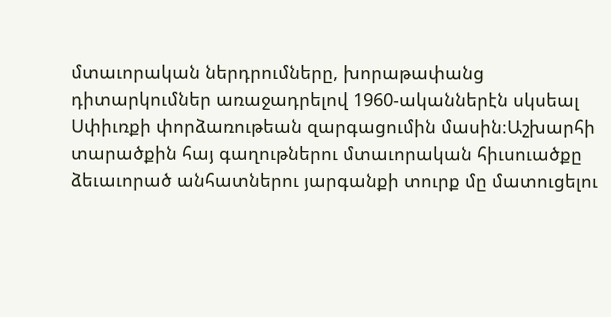մտաւորական ներդրումները, խորաթափանց դիտարկումներ առաջադրելով 1960-ականներէն սկսեալ Սփիւռքի փորձառութեան զարգացումին մասին։Աշխարհի տարածքին հայ գաղութներու մտաւորական հիւսուածքը ձեւաւորած անհատներու յարգանքի տուրք մը մատուցելու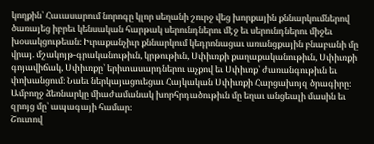կողքին՝ Հաւասարում նորոգը կլոր սեղանի շուրջ վեց խորքային քննարկումներով ծառայեց իբրեւ կենսական հարթակ սերունդներու մէջ եւ սերունդներու միջեւ խօսակցութեան։ Իւրաքանչիւր քննարկում կեդրոնացաւ առանցքային բնաբանի մը վրայ. մշակոյթ-գրականութիւն, կրթութիւն, Սփիւռքի քաղաքականութիւն, Սփիւռքի գոյավիճակ, Սփիւռքը՝ երիտասարդներու աչքով եւ Սփիւռք՝ ժառանգութիւն եւ փոխանցում։ Նաեւ ներկայացուեցաւ Հայկական Սփիւռքի Հարցախոյզ ծրագիրը։ Ամբողջ ձեռնարկը միաժամանակ խորհրդածութիւն մը եղաւ անցեալի մասին եւ զրոյց մը՝ ապագայի համար։
Շուտով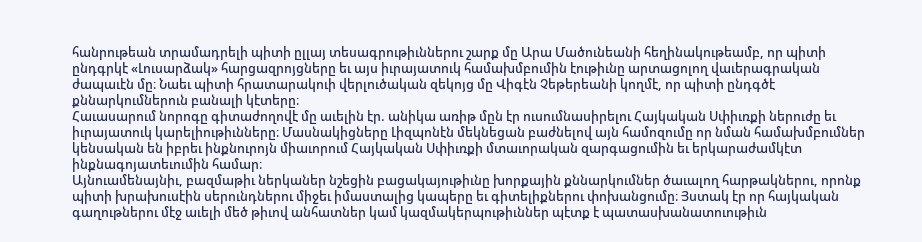հանրութեան տրամադրելի պիտի ըլլայ տեսագրութիւններու շարք մը Արա Մածունեանի հեղինակութեամբ, որ պիտի ընդգրկէ «Լուսարձակ» հարցազրոյցները եւ այս իւրայատուկ համախմբումին էութիւնը արտացոլող վաւերագրական ժապաւէն մը։ Նաեւ պիտի հրատարակուի վերլուծական զեկոյց մը Վիգէն Չեթերեանի կողմէ, որ պիտի ընդգծէ քննարկումներուն բանալի կէտերը։
Հաւասարում նորոգը գիտաժողովէ մը աւելին էր. անիկա առիթ մըն էր ուսումնասիրելու Հայկական Սփիւռքի ներուժը եւ իւրայատուկ կարելիութիւնները։ Մասնակիցները Լիզպոնէն մեկնեցան բաժնելով այն համոզումը որ նման համախմբումներ կենսական են իբրեւ ինքնուրոյն միաւորում Հայկական Սփիւռքի մտաւորական զարգացումին եւ երկարաժամկէտ ինքնագոյատեւումին համար։
Այնուամենայնիւ, բազմաթիւ ներկաներ նշեցին բացակայութիւնը խորքային քննարկումներ ծաւալող հարթակներու, որոնք պիտի խրախուսէին սերունդներու միջեւ իմաստալից կապերը եւ գիտելիքներու փոխանցումը։ Յստակ էր որ հայկական գաղութներու մէջ աւելի մեծ թիւով անհատներ կամ կազմակերպութիւններ պէտք է պատասխանատուութիւն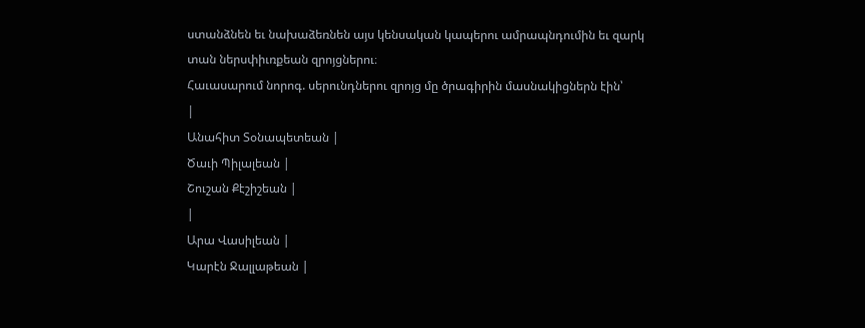ստանձնեն եւ նախաձեռնեն այս կենսական կապերու ամրապնդումին եւ զարկ տան ներսփիւռքեան զրոյցներու։
Հաւասարում նորոգ. սերունդներու զրոյց մը ծրագիրին մասնակիցներն էին՝
|
Անահիտ Տօնապետեան |
Ծաւի Պիլալեան |
Շուշան Քէշիշեան |
|
Արա Վասիլեան |
Կարէն Ջալլաթեան |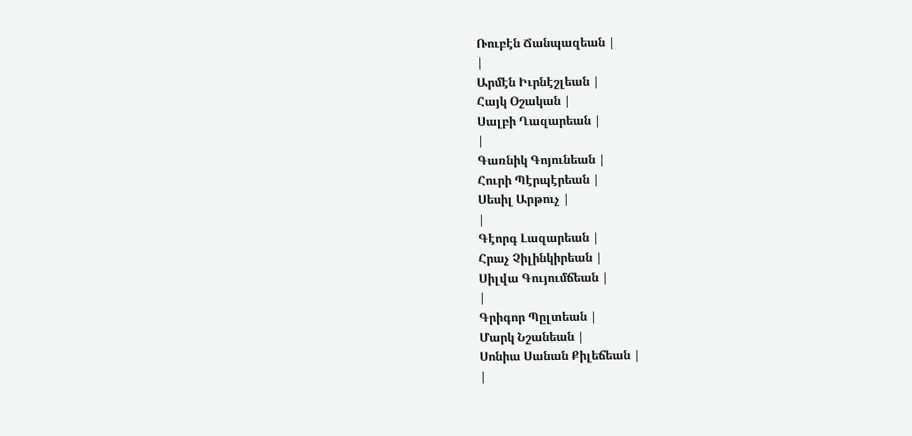Ռուբէն Ճանպազեան |
|
Արմէն Իւրնէշլեան |
Հայկ Օշական |
Սալբի Ղազարեան |
|
Գառնիկ Գոյունեան |
Հուրի Պէրպէրեան |
Սեսիլ Արթուչ |
|
Գէորգ Լազարեան |
Հրաչ Չիլինկիրեան |
Սիլվա Գույումճեան |
|
Գրիգոր Պըլտեան |
Մարկ Նշանեան |
Սոնիա Սանան Քիլեճեան |
|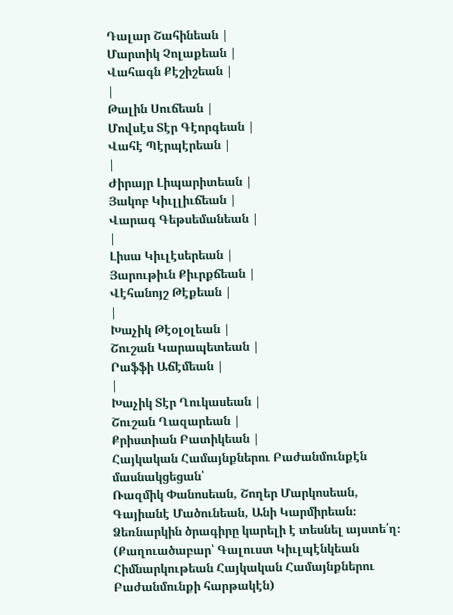Դալար Շահինեան |
Մարտիկ Չոլաքեան |
Վահագն Քէշիշեան |
|
Թալին Սուճեան |
Մովսէս Տէր Գէորգեան |
Վահէ Պէրպէրեան |
|
Ժիրայր Լիպարիտեան |
Յակոբ Կիւլլիւճեան |
Վարագ Գեթսեմանեան |
|
Լիսա Կիւլէսերեան |
Յարութիւն Քիւրքճեան |
Վէհանոյշ Թէքեան |
|
Խաչիկ Թէօլօլեան |
Շուշան Կարապետեան |
Րաֆֆի Աճէմեան |
|
Խաչիկ Տէր Ղուկասեան |
Շուշան Ղազարեան |
Քրիստիան Բատիկեան |
Հայկական Համայնքներու Բաժանմունքէն մասնակցեցան՝
Ռազմիկ Փանոսեան, Շողեր Մարկոսեան, Գայիանէ Մածունեան, Անի Կարմիրեան։
Ձեռնարկին ծրագիրը կարելի է տեսնել այստե՛ղ։
(Քաղուածաբար՝ Գալուստ Կիւլպէնկեան Հիմնարկութեան Հայկական Համայնքներու Բաժանմունքի հարթակէն)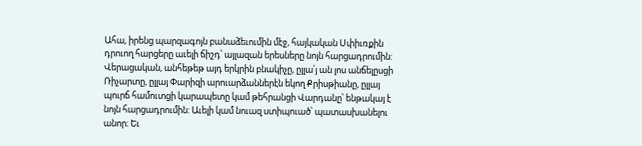Ահա, իրենց պարզագոյն բանաձեւումին մէջ, հայկական Սփիւռքին դրուող հարցերը աւելի ճիշդ՝ այլազան երեսները նոյն հարցադրումին: Վերացական, անհեթեթ այդ երկրին բնակիչը, ըլլա՛յ ան լոս անճելըսցի Ռիչարտը, ըլլայ Փարիզի արուարձաններէն եկող Քրիսթիանը, ըլլայ պուրճ համուտցի կարապետը կամ թեհրանցի Վարդանը՝ ենթակայ է նոյն հարցադրումին: Աւելի կամ նուազ ստիպուած՝ պատասխանելու անոր։ Եւ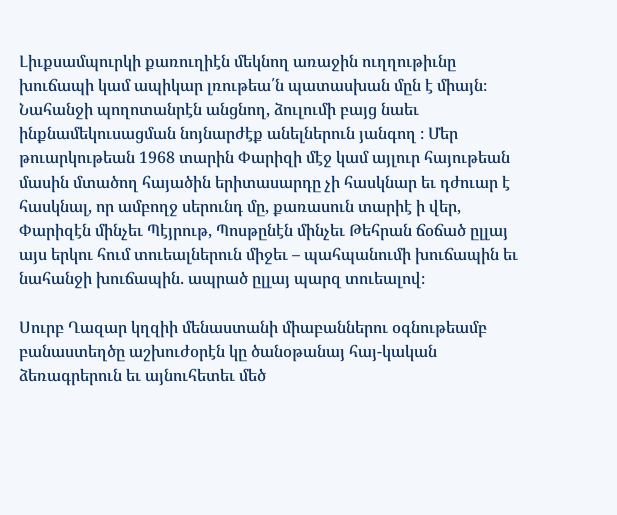Լիւքսամպուրկի քառուղիէն մեկնող առաջին ուղղութիւնը խուճապի կամ ապիկար լռութեա՛ն պատասխան մըն է միայն։ Նահանջի պողոտանրէն անցնող, ձուլումի բայց նաեւ ինքնամեկուսացման նոյնարժէք անելներուն յանգող ։ Մեր թուարկութեան 1968 տարին Փարիզի մէջ կամ այլուր հայութեան մասին մտածող հայածին երիտասարդը չի հասկնար եւ դժուար է հասկնալ, որ ամբողջ սերունդ մը, քառասուն տարիէ ի վեր, Փարիզէն մինչեւ Պէյրութ, Պոսթընէն մինչեւ Թեհրան ճօճած ըլլայ այս երկու հում տուեալներուն միջեւ – պահպանումի խուճապին եւ նահանջի խուճապին. ապրած ըլլայ պարզ տուեալով։

Սուրբ Ղազար կղզիի մենաստանի միաբաններու օգնութեամբ բանաստեղծը աշխուժօրէն կը ծանօթանայ հայ-կական ձեռագրերուն եւ այնուհետեւ մեծ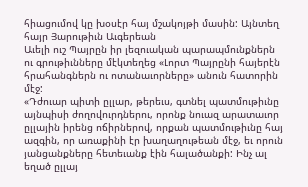հիացումով կը խօսէր հայ մշակոյթի մասին: Այնտեղ հայր Յարութիւն Աւգերեան
Աւելի ուշ Պայրըն իր լեզուական պարապմունքներն ու գրութիւնները մէկտեղեց «Լորտ Պայրընի հայերէն հրահանգներն ու ոտանաւորները» անուն հատորին մէջ:
«Դժուար պիտի ըլլար, թերեւս, գտնել պատմութիւնը այնպիսի ժողովուրդներու, որոնք նուազ արատաւոր ըլլային իրենց ոճիրներով, որքան պատմութիւնը հայ ազգին, որ առաքինի էր խաղաղութեան մէջ, եւ որուն յանցանքները հետեւանք էին հալածանքի: Ինչ ալ եղած ըլլայ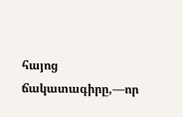հայոց ճակատագիրը,—որ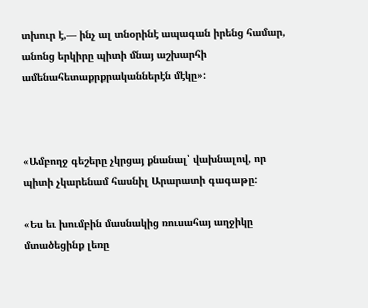տխուր է,— ինչ ալ տնօրինէ ապագան իրենց համար, անոնց երկիրը պիտի մնայ աշխարհի ամենահետաքրքրականներէն մէկը»:



«Ամբողջ գեշերը չկրցայ քնանալ՝ վախնալով, որ պիտի չկարենամ հասնիլ Արարատի գագաթը:

«Ես եւ խումբին մասնակից ռուսահայ աղջիկը մտածեցինք լեռը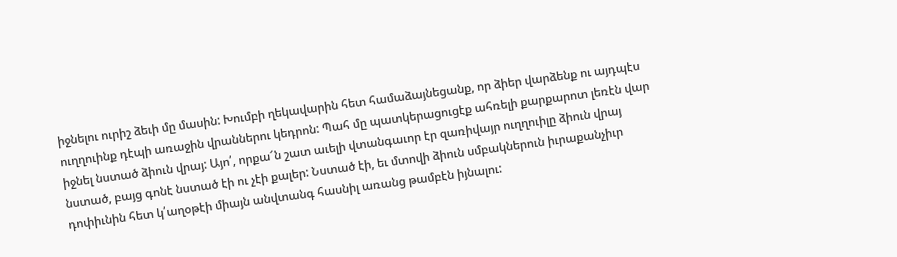իջնելու ուրիշ ձեւի մը մասին: Խումբի ղեկավարին հետ համաձայնեցանք, որ ձիեր վարձենք ու այդպէս ուղղուինք դէպի առաջին վրաններու կեդրոն: Պահ մը պատկերացուցէք ահռելի քարքարոտ լեռէն վար իջնել նստած ձիուն վրայ: Այո՛, որքա՜ն շատ աւելի վտանգաւոր էր զառիվայր ուղղուիլը ձիուն վրայ նստած, բայց գոնէ նստած էի ու չէի քալեր: Նստած էի, եւ մտովի ձիուն սմբակներուն իւրաքանչիւր դոփիւնին հետ կ՛աղօթէի միայն անվտանգ հասնիլ առանց թամբէն իյնալու: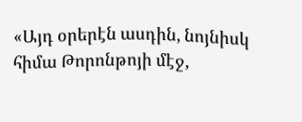«Այդ օրերէն ասդին, նոյնիսկ հիմա Թորոնթոյի մէջ,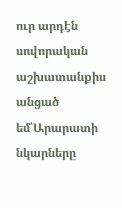ուր արդէն սովորական աշխատանքիս անցած եմ՝Արարատի նկարները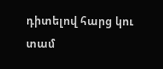դիտելով հարց կու տամ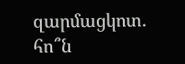զարմացկոտ. հո՞ն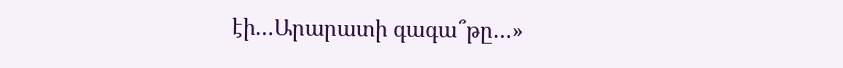էի…Արարատի գագա՞թը…»